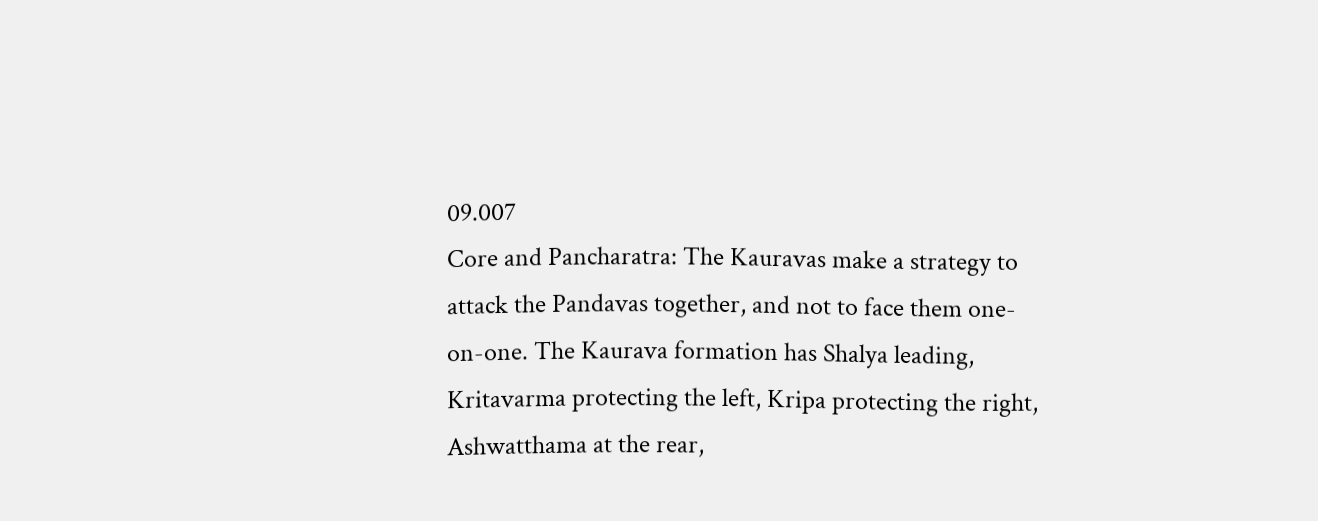09.007
Core and Pancharatra: The Kauravas make a strategy to attack the Pandavas together, and not to face them one-on-one. The Kaurava formation has Shalya leading, Kritavarma protecting the left, Kripa protecting the right, Ashwatthama at the rear,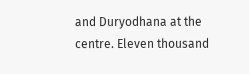and Duryodhana at the centre. Eleven thousand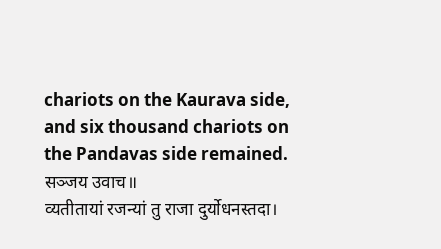chariots on the Kaurava side, and six thousand chariots on the Pandavas side remained.
सञ्जय उवाच॥
व्यतीतायां रजन्यां तु राजा दुर्योधनस्तदा।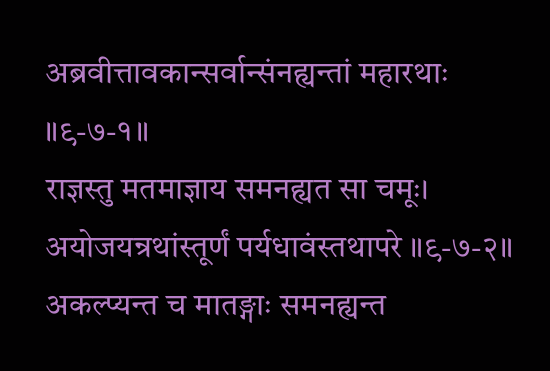अब्रवीत्तावकान्सर्वान्संनह्यन्तां महारथाः ॥९-७-१॥
राज्ञस्तु मतमाज्ञाय समनह्यत सा चमूः। अयोजयन्रथांस्तूर्णं पर्यधावंस्तथापरे ॥९-७-२॥
अकल्प्यन्त च मातङ्गाः समनह्यन्त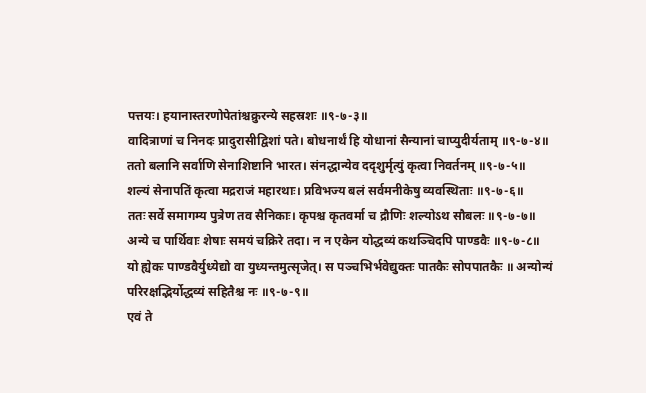पत्तयः। हयानास्तरणोपेतांश्चक्रुरन्ये सहस्रशः ॥९-७-३॥
वादित्राणां च निनदः प्रादुरासीद्विशां पते। बोधनार्थं हि योधानां सैन्यानां चाप्युदीर्यताम् ॥९-७-४॥
ततो बलानि सर्वाणि सेनाशिष्टानि भारत। संनद्धान्येव ददृशुर्मृत्युं कृत्वा निवर्तनम् ॥९-७-५॥
शल्यं सेनापतिं कृत्वा मद्रराजं महारथाः। प्रविभज्य बलं सर्वमनीकेषु व्यवस्थिताः ॥९-७-६॥
ततः सर्वे समागम्य पुत्रेण तव सैनिकाः। कृपश्च कृतवर्मा च द्रौणिः शल्योऽथ सौबलः ॥९-७-७॥
अन्ये च पार्थिवाः शेषाः समयं चक्रिरे तदा। न न एकेन योद्धव्यं कथञ्चिदपि पाण्डवैः ॥९-७-८॥
यो ह्येकः पाण्डवैर्युध्येद्यो वा युध्यन्तमुत्सृजेत्। स पञ्चभिर्भवेद्युक्तः पातकैः सोपपातकैः ॥ अन्योन्यं परिरक्षद्भिर्योद्धव्यं सहितैश्च नः ॥९-७-९॥
एवं ते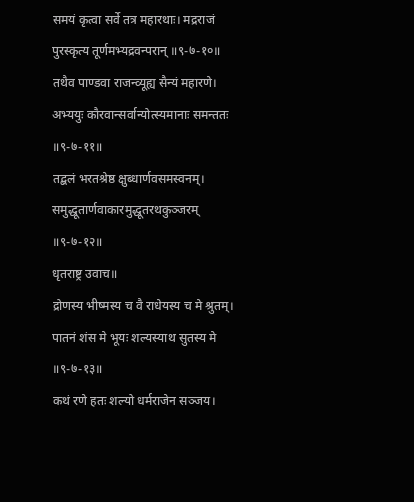समयं कृत्वा सर्वे तत्र महारथाः। मद्रराजं पुरस्कृत्य तूर्णमभ्यद्रवन्परान् ॥९-७-१०॥
तथैव पाण्डवा राजन्व्यूह्य सैन्यं महारणे। अभ्ययुः कौरवान्सर्वान्योत्स्यमानाः समन्ततः ॥९-७-११॥
तद्बलं भरतश्रेष्ठ क्षुब्धार्णवसमस्वनम्। समुद्धूतार्णवाकारमुद्धूतरथकुञ्जरम् ॥९-७-१२॥
धृतराष्ट्र उवाच॥
द्रोणस्य भीष्मस्य च वै राधेयस्य च मे श्रुतम्। पातनं शंस मे भूयः शल्यस्याथ सुतस्य मे ॥९-७-१३॥
कथं रणे हतः शल्यो धर्मराजेन सञ्जय।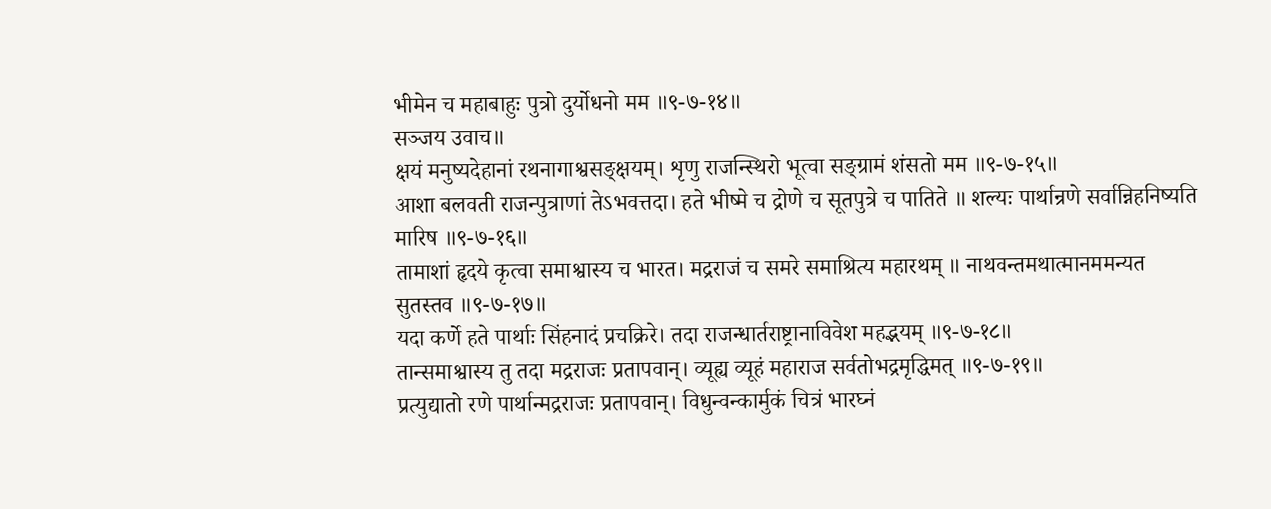भीमेन च महाबाहुः पुत्रो दुर्योधनो मम ॥९-७-१४॥
सञ्जय उवाच॥
क्षयं मनुष्यदेहानां रथनागाश्वसङ्क्षयम्। शृणु राजन्स्थिरो भूत्वा सङ्ग्रामं शंसतो मम ॥९-७-१५॥
आशा बलवती राजन्पुत्राणां तेऽभवत्तदा। हते भीष्मे च द्रोणे च सूतपुत्रे च पातिते ॥ शल्यः पार्थान्रणे सर्वान्निहनिष्यति मारिष ॥९-७-१६॥
तामाशां हृदये कृत्वा समाश्वास्य च भारत। मद्रराजं च समरे समाश्रित्य महारथम् ॥ नाथवन्तमथात्मानममन्यत सुतस्तव ॥९-७-१७॥
यदा कर्णे हते पार्थाः सिंहनादं प्रचक्रिरे। तदा राजन्धार्तराष्ट्रानाविवेश महद्भयम् ॥९-७-१८॥
तान्समाश्वास्य तु तदा मद्रराजः प्रतापवान्। व्यूह्य व्यूहं महाराज सर्वतोभद्रमृद्धिमत् ॥९-७-१९॥
प्रत्युद्यातो रणे पार्थान्मद्रराजः प्रतापवान्। विधुन्वन्कार्मुकं चित्रं भारघ्नं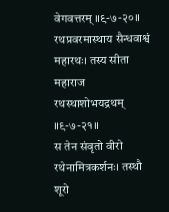वेगवत्तरम् ॥९-७-२०॥
रथप्रवरमास्थाय सैन्धवाश्वं महारथः। तस्य सीता महाराज रथस्थाशोभयद्रथम् ॥९-७-२१॥
स तेन संवृतो वीरो रथेनामित्रकर्शनः। तस्थौ शूरो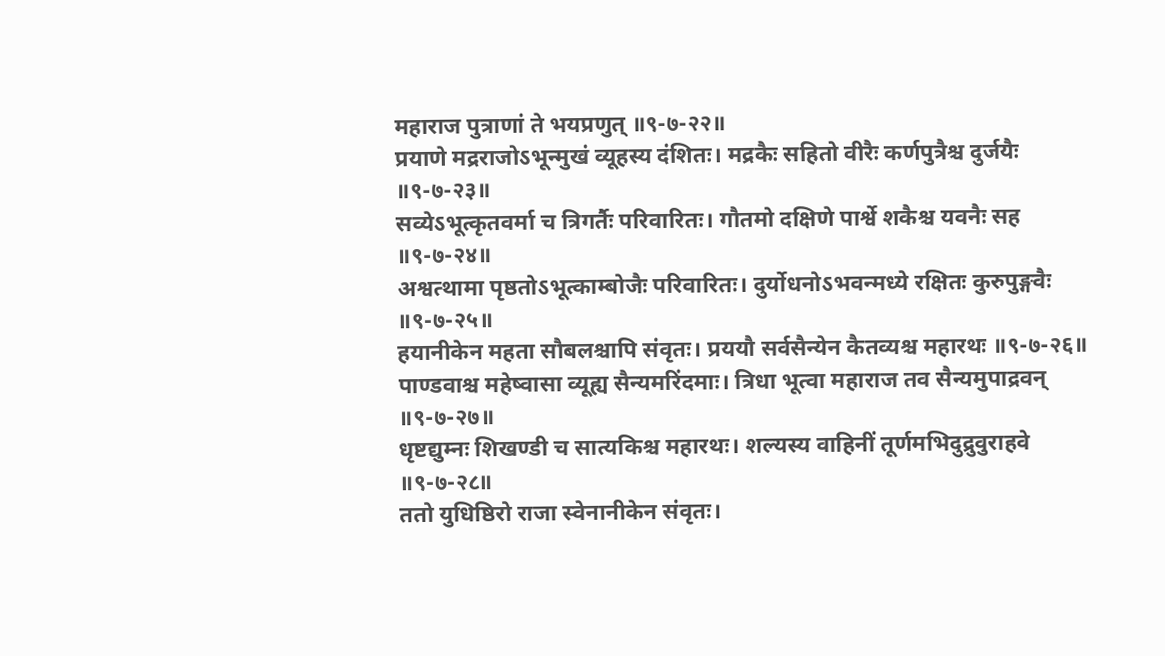महाराज पुत्राणां ते भयप्रणुत् ॥९-७-२२॥
प्रयाणे मद्रराजोऽभून्मुखं व्यूहस्य दंशितः। मद्रकैः सहितो वीरैः कर्णपुत्रैश्च दुर्जयैः ॥९-७-२३॥
सव्येऽभूत्कृतवर्मा च त्रिगर्तैः परिवारितः। गौतमो दक्षिणे पार्श्वे शकैश्च यवनैः सह ॥९-७-२४॥
अश्वत्थामा पृष्ठतोऽभूत्काम्बोजैः परिवारितः। दुर्योधनोऽभवन्मध्ये रक्षितः कुरुपुङ्गवैः ॥९-७-२५॥
हयानीकेन महता सौबलश्चापि संवृतः। प्रययौ सर्वसैन्येन कैतव्यश्च महारथः ॥९-७-२६॥
पाण्डवाश्च महेष्वासा व्यूह्य सैन्यमरिंदमाः। त्रिधा भूत्वा महाराज तव सैन्यमुपाद्रवन् ॥९-७-२७॥
धृष्टद्युम्नः शिखण्डी च सात्यकिश्च महारथः। शल्यस्य वाहिनीं तूर्णमभिदुद्रुवुराहवे ॥९-७-२८॥
ततो युधिष्ठिरो राजा स्वेनानीकेन संवृतः।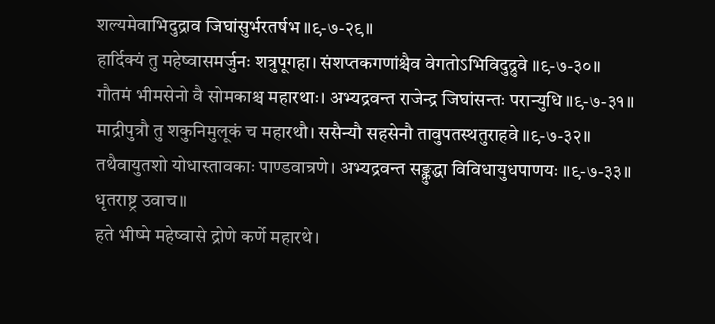शल्यमेवाभिदुद्राव जिघांसुर्भरतर्षभ ॥९-७-२९॥
हार्दिक्यं तु महेष्वासमर्जुनः शत्रुपूगहा। संशप्तकगणांश्चैव वेगतोऽभिविदुद्रुवे ॥९-७-३०॥
गौतमं भीमसेनो वै सोमकाश्च महारथाः। अभ्यद्रवन्त राजेन्द्र जिघांसन्तः परान्युधि ॥९-७-३१॥
माद्रीपुत्रौ तु शकुनिमुलूकं च महारथौ। ससैन्यौ सहसेनौ तावुपतस्थतुराहवे ॥९-७-३२॥
तथैवायुतशो योधास्तावकाः पाण्डवान्रणे। अभ्यद्रवन्त सङ्क्रुद्धा विविधायुधपाणयः ॥९-७-३३॥
धृतराष्ट्र उवाच॥
हते भीष्मे महेष्वासे द्रोणे कर्णे महारथे।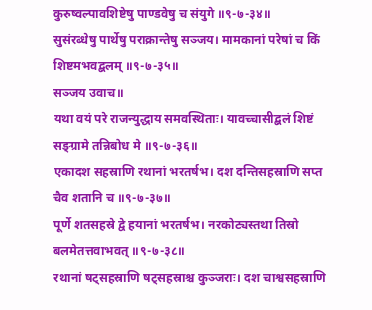कुरुष्वल्पावशिष्टेषु पाण्डवेषु च संयुगे ॥९-७-३४॥
सुसंरब्धेषु पार्थेषु पराक्रान्तेषु सञ्जय। मामकानां परेषां च किं शिष्टमभवद्बलम् ॥९-७-३५॥
सञ्जय उवाच॥
यथा वयं परे राजन्युद्धाय समवस्थिताः। यावच्चासीद्बलं शिष्टं सङ्ग्रामे तन्निबोध मे ॥९-७-३६॥
एकादश सहस्राणि रथानां भरतर्षभ। दश दन्तिसहस्राणि सप्त चैव शतानि च ॥९-७-३७॥
पूर्णे शतसहस्रे द्वे हयानां भरतर्षभ। नरकोट्यस्तथा तिस्रो बलमेतत्तवाभवत् ॥९-७-३८॥
रथानां षट्सहस्राणि षट्सहस्राश्च कुञ्जराः। दश चाश्वसहस्राणि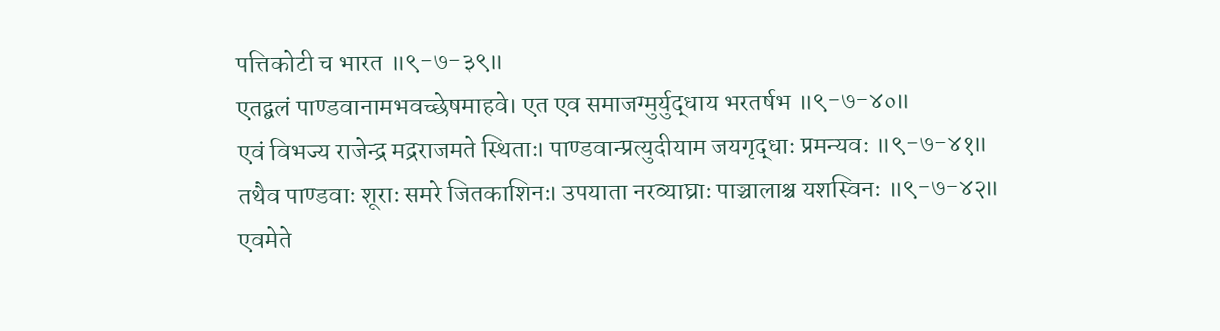पत्तिकोटी च भारत ॥९-७-३९॥
एतद्बलं पाण्डवानामभवच्छेषमाहवे। एत एव समाजग्मुर्युद्धाय भरतर्षभ ॥९-७-४०॥
एवं विभज्य राजेन्द्र मद्रराजमते स्थिताः। पाण्डवान्प्रत्युदीयाम जयगृद्धाः प्रमन्यवः ॥९-७-४१॥
तथैव पाण्डवाः शूराः समरे जितकाशिनः। उपयाता नरव्याघ्राः पाञ्चालाश्च यशस्विनः ॥९-७-४२॥
एवमेते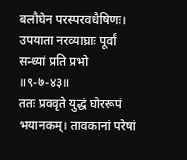बलौघेन परस्परवधैषिणः। उपयाता नरव्याघ्राः पूर्वां सन्ध्यां प्रति प्रभो ॥९-७-४३॥
ततः प्रववृते युद्धं घोररूपं भयानकम्। तावकानां परेषां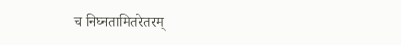च निघ्नतामितरेतरम्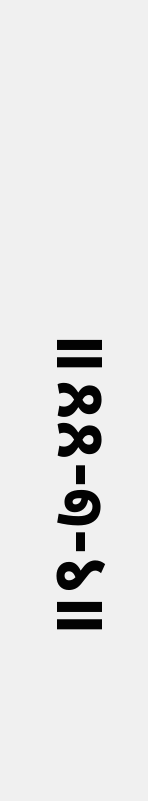॥९-७-४४॥